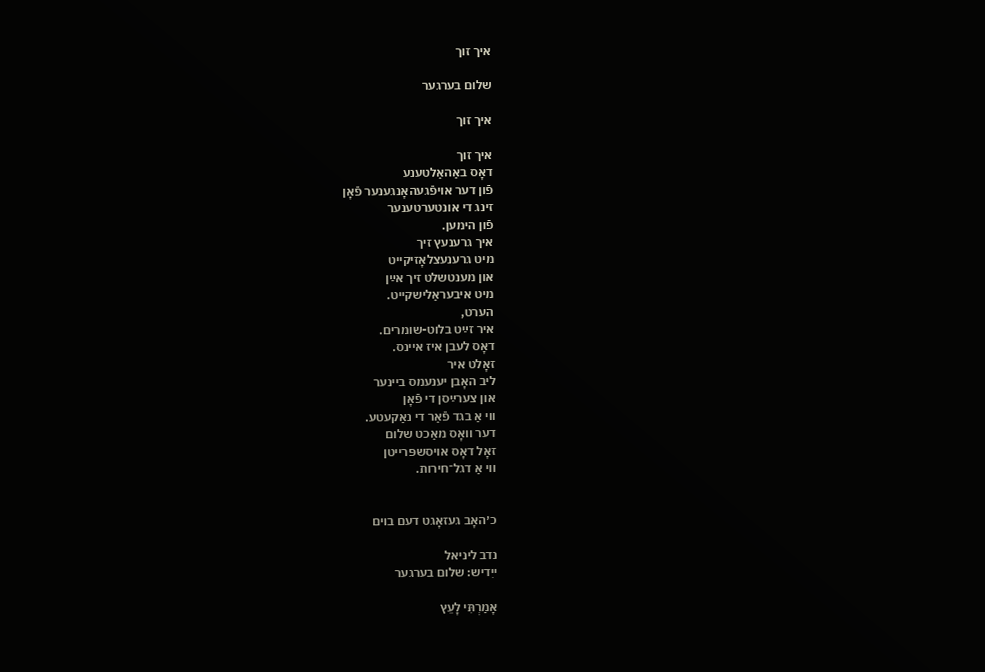איך זוך

שלום בערגער

איך זוך

איך זוך
דאָס באַהאַלטענע
פֿון דער אויפֿגעהאָנגענער פֿאָן
זינג די אונטערטענער
פֿון הימען.
איך גרענעץ זיך
מיט גרענעצלאָזיקייט
און מענטשלט זיך אײַן
מיט איבעראַלישקייט.
הערט,
איר זײַט בלוט-שומרים.
דאָס לעבן איז איינס.
זאָלט איר
ליב האָבן יענעמס ביינער
און צערײַסן די פֿאָן
ווי אַ בגד פֿאַר די נאַקעטע.
דער וואָס מאַכט שלום
זאָל דאָס אויסשפּרייטן
ווי אַ דגל־חירות.


כ׳האָב געזאָגט דעם בױם

נדב ליניאל
ייִדיש: שלום בערגער

אָמַרְתִּי לָעֵץ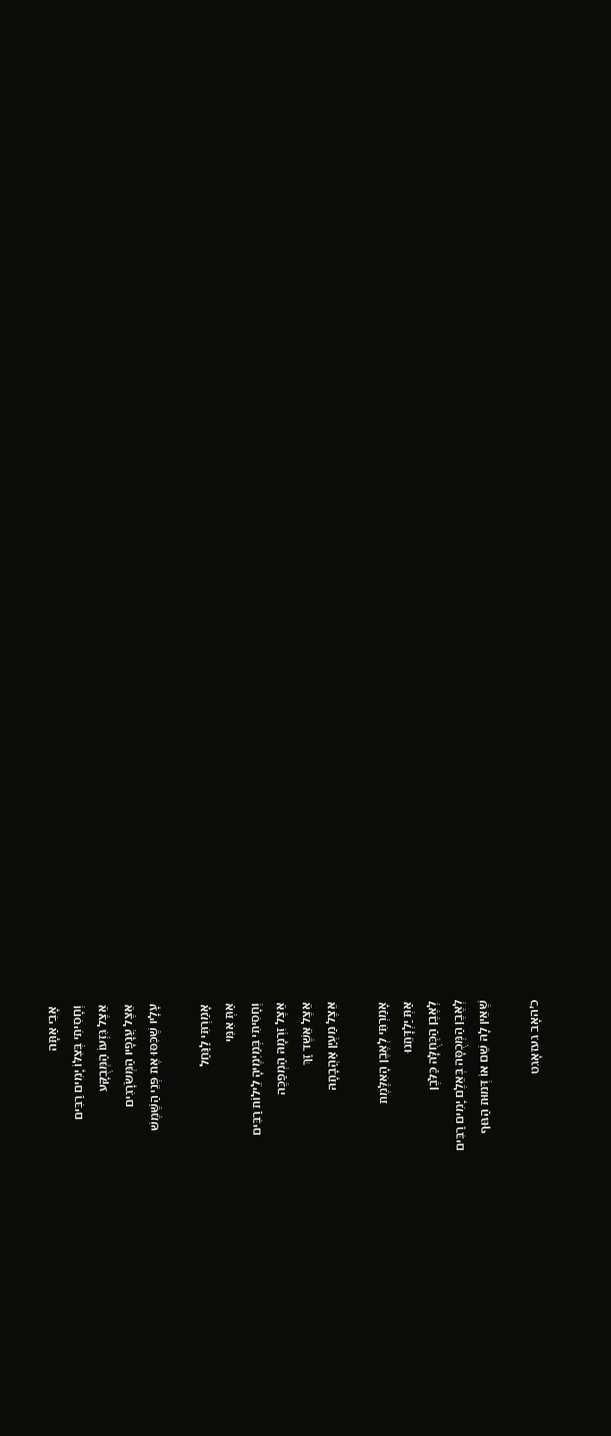אָבִי אַתָּה
וְחָסִיתִי בְּצִלּוֹ יָמִים רַבִּים
אֵצֶל גִּזְעוֹ הַמְּבֻקָּע
אֵצֶל עֲנָפָיו הַמְּשֹׂרָגִים
עָלָיו שֶׁכִּסּוּ אֶת פְּנֵי הַשֶּׁמֶשׁ

אָמַרְתִּי לַנַּחַל
אַתְּ אִמִּי
וְחָסִיתִי בְּמַיִמֶיהָ לֵילוֹת רַבִּים
אֵצֶל זִרְמָהּ הַמְפַכֶּה
אֵצֶל אֵשֶׁד זַךְ
אֵצֶל מַעְיַן אַהֲבָתָהּ

אָמַרְתִּי לְאֶבֶן הָאִלֶּמֶת
אַתְּ יַלְדָּתֵנוּ
לְאֶבֶן הַכְּחֻלָּה כַּלֹּבֶן
לְאֶבֶן הַמְּכֻסָּה בְּאֵלֶם יָמִים רַבִּים
שֶׁאֵין לָהּ שֵׁם אוֹ דְּמוּת הַגּוּף

כ׳האָב געזאָגט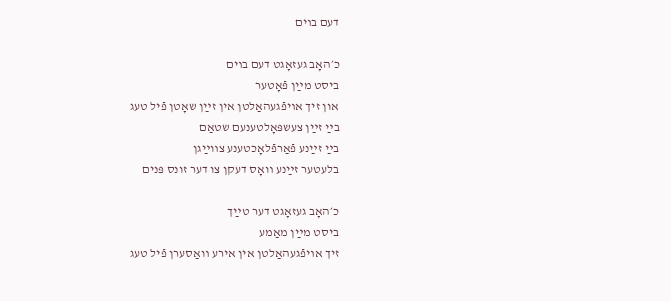דעם בױם

כ׳האָב געזאָגט דעם בױם
ביסט מײַן פֿאָטער
און זיך אױפֿגעהאַלטן אין זײַן שאָטן פֿיל טעג
בײַ זײַן צעשפּאָלטענעם שטאַם
בײַ זײַנע פֿאַרפֿלאָכטענע צװײַגן
בלעטער זײַנע װאָס דעקן צו דער זונס פּנים

כ׳האָב געזאָגט דער טײַך
ביסט מײַן מאַמע
זיך אױפֿגעהאַלטן אין אירע װאַסערן פֿיל טעג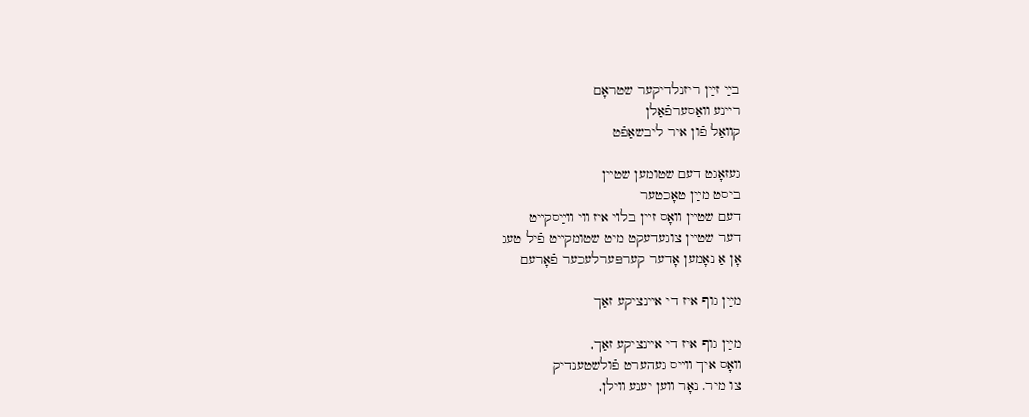בײַ זײַן ריזנלדיקער שטראָם
רײנע װאַסערפֿאַלן
קװאַל פֿון איר ליבשאַפֿט

געזאָגט דעם שטומען שטײן
ביסט מײַן טאָכטער
דעם שטײן װאָס זײן בלױ איז װי װײַסקײט
דער שטײן צוגעדעקט מיט שטומקײט פֿיל טעג
אָן אַ נאָמען אָדער קערפּערלעכער פֿאָרעם

מײַן גוף איז די אײנציקע זאַך

מײַן גוף איז די אײנציקע זאַך,
װאָס איך װײס געהערט פֿולשטענדיק
צו מיר. נאָר װען יענע װילן,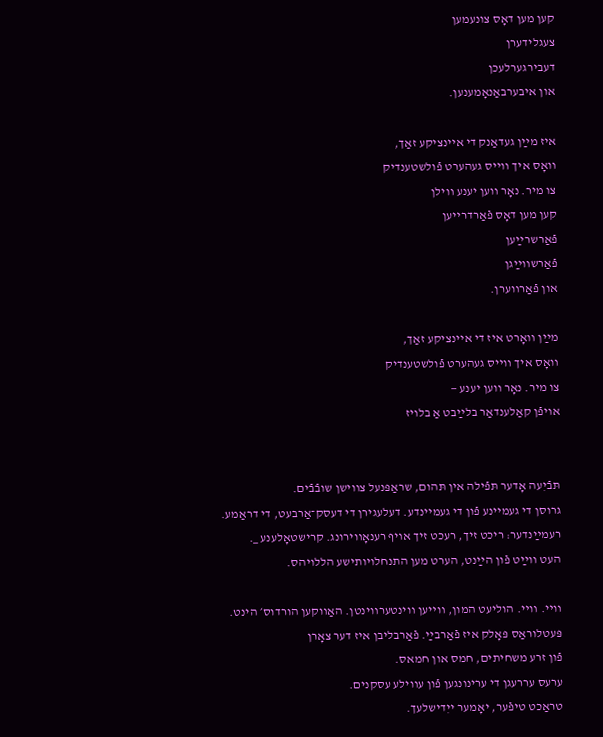קען מען דאָס צונעמען
צעגלידערן
דעבירגערלעכן
און איבערבאַנאָמענען.

איז מײַן געדאַנק די אײנציקע זאַך,
װאָס איך װײס געהערט פֿולשטענדיק
צו מיר. נאָר װען יענע װילן
קען מען דאָס פֿאַרדרײען
פֿאַרשרײַען
פֿאַרשװײַגן
און פֿאַרװערן.

מײַן װאָרט איז די אײנציקע זאַך,
װאָס איך װײס געהערט פֿולשטענדיק
צו מיר. נאָר װען יענע —
אױפֿן קאַלענדאַר בלײַבט אַ בלױז


תּבֿיִעה אָדער תּפֿילה אין תּהום, שראַפּנעל צװישן שובֿבֿים.
גרוסן די געמײנע פֿון די געמײנדע. דעלעגירן די דעסק־אַרבעט, די דראַמע.
רעמײַנדער: ריכט זיך, רעכט זיך אױף רענאָװירונג. קרישטאָלענע _.
העט װײַט פֿון הײַנט, הערט מען התנחלויותישע הללויהס.

װײ. װײ. הוליעט המון, װײען װינטערװינטן. האַװקען הורדוס׳ הינט.
פּעטלוראַס פּאָלק איז פֿאַרבײַ. פֿאַרבליבן איז דער צאָרן
פֿון זרע משחיתים, חמס און חמאס.
ערעס עררעגן די ערינונגען פֿון עװילע עסקנים.
טראַכט טיפֿער, יאָמער ייִדישלעך.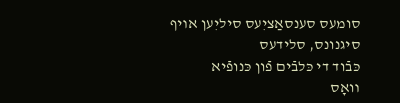סומעס סענסאַציִעס סיליִען אױף סיגנונס, סלידעס
כּבֿוד די כּלבֿים פֿון כּנופֿיא
װאָס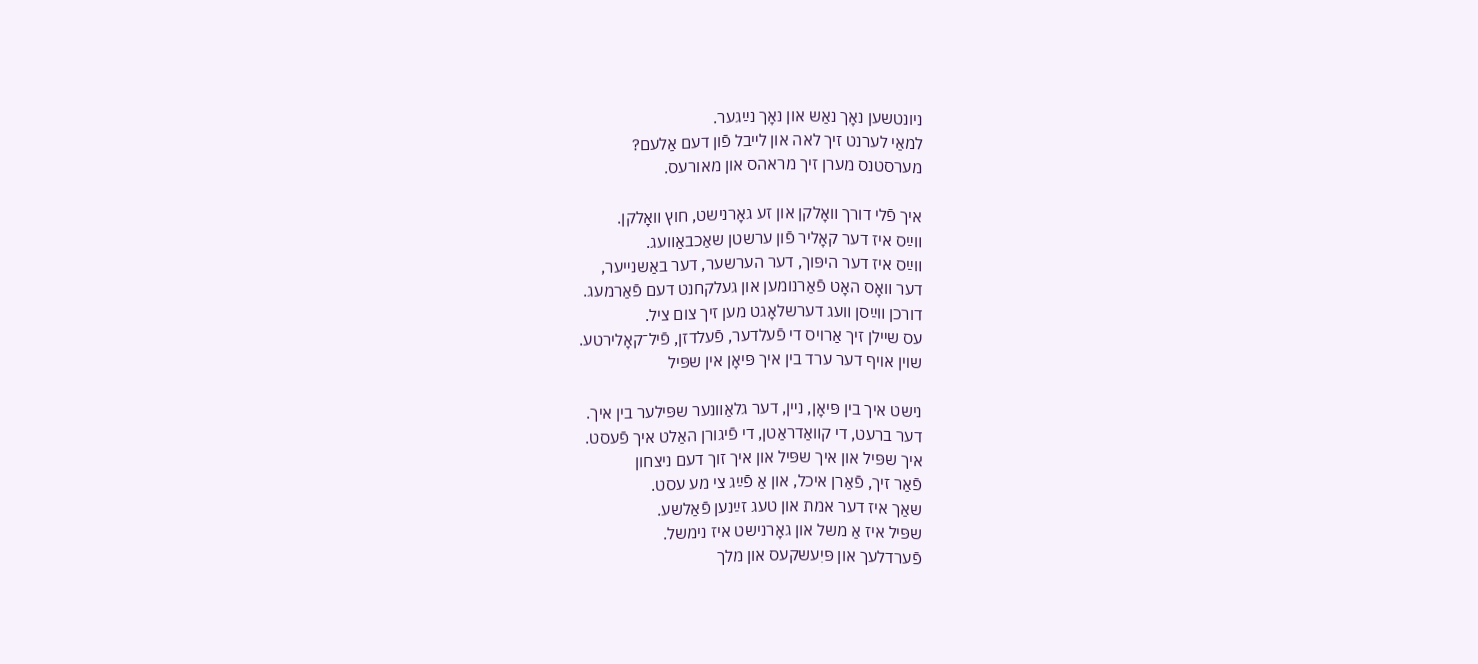ניונטשען נאָך נאַש און נאָך נײַגער.
למאַי לערנט זיך לאה און לײבל פֿון דעם אַלעם?
מערסטנס מערן זיך מראהס און מאורעס.

איך פֿלי דורך װאָלקן און זע גאָרנישט, חוץ װאָלקן.
װײַס איז דער קאָליר פֿון ערשטן שאַכבאַװעג.
װײַס איז דער היפּוך, דער הערשער, דער באַשנײער,
דער װאָס האָט פֿאַרנומען און געלקחנט דעם פֿאַרמעג.
דורכן װײַסן װעג דערשלאָגט מען זיך צום ציל.
עס שײלן זיך אַרױס די פֿעלדער, פֿעלדזן, פֿיל־קאָלירטע.
שױן אױף דער ערד בין איך פּיאָן אין שפּיל

נישט איך בין פּיאָן, נײן, דער גלאַװנער שפּילער בין איך.
דער ברעט, די קװאַדראַטן, די פֿיגורן האַלט איך פֿעסט.
איך שפּיל און איך שפּיל און איך זוך דעם ניצחון
פֿאַר זיך, פֿאַרן איכל, און אַ פֿײַג צי מע עסט.
שאַך איז דער אמת און טעג זײַנען פֿאַלשע.
שפּיל איז אַ משל און גאָרנישט איז נימשל.
פֿערדלעך און פּיִעשקעס און מלך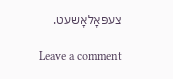צעפּאָלאָשעט.

Leave a comment